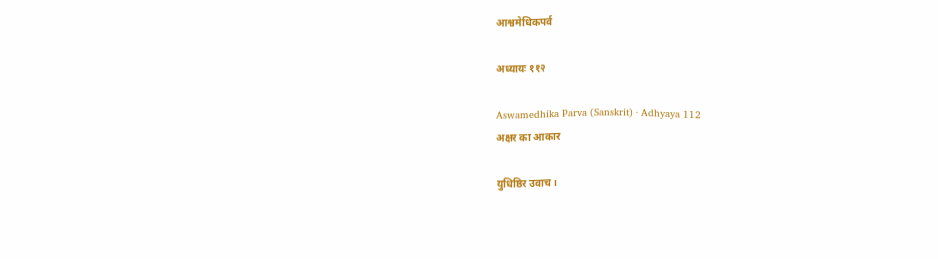आश्वमेधिकपर्व

अध्यायः ११२

Aswamedhika Parva (Sanskrit) · Adhyaya 112
अक्षर का आकार

युधिष्ठिर उवाच।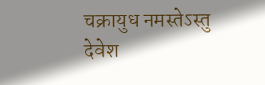चक्रायुध नमस्तेऽस्तु देवेश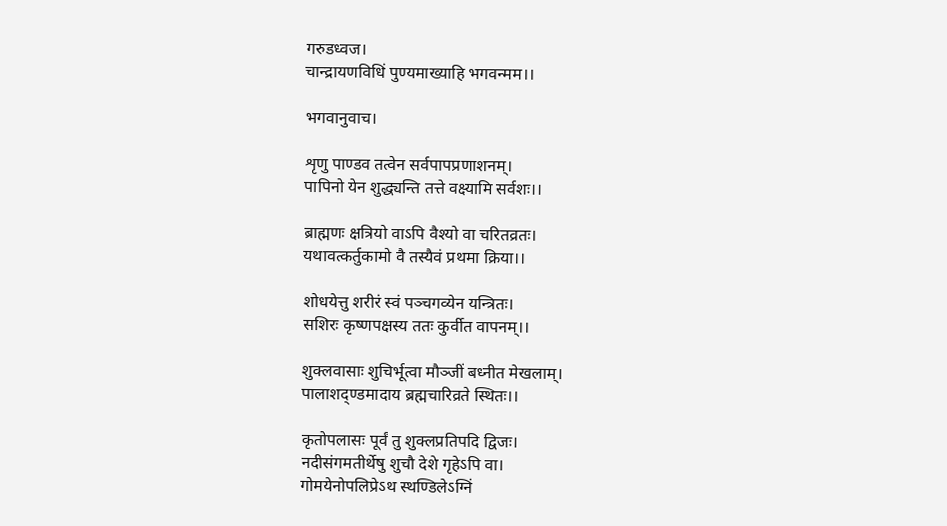गरुडध्वज।
चान्द्रायणविधिं पुण्यमाख्याहि भगवन्मम।।

भगवानुवाच।

शृणु पाण्डव तत्वेन सर्वपापप्रणाशनम्।
पापिनो येन शुद्ध्यन्ति तत्ते वक्ष्यामि सर्वशः।।

ब्राह्मणः क्षत्रियो वाऽपि वैश्यो वा चरितव्रतः।
यथावत्कर्तुकामो वै तस्यैवं प्रथमा क्रिया।।

शोधयेत्तु शरीरं स्वं पञ्चगव्येन यन्त्रितः।
सशिरः कृष्णपक्षस्य ततः कुर्वीत वापनम्।।

शुक्लवासाः शुचिर्भूत्वा मौञ्जीं बध्नीत मेखलाम्।
पालाशद्ण्डमादाय ब्रह्मचारिव्रते स्थितः।।

कृतोपलासः पूर्वं तु शुक्लप्रतिपदि द्विजः।
नदीसंगमतीर्थेषु शुचौ देशे गृहेऽपि वा।
गोमयेनोपलिप्रेऽथ स्थण्डिलेऽग्निं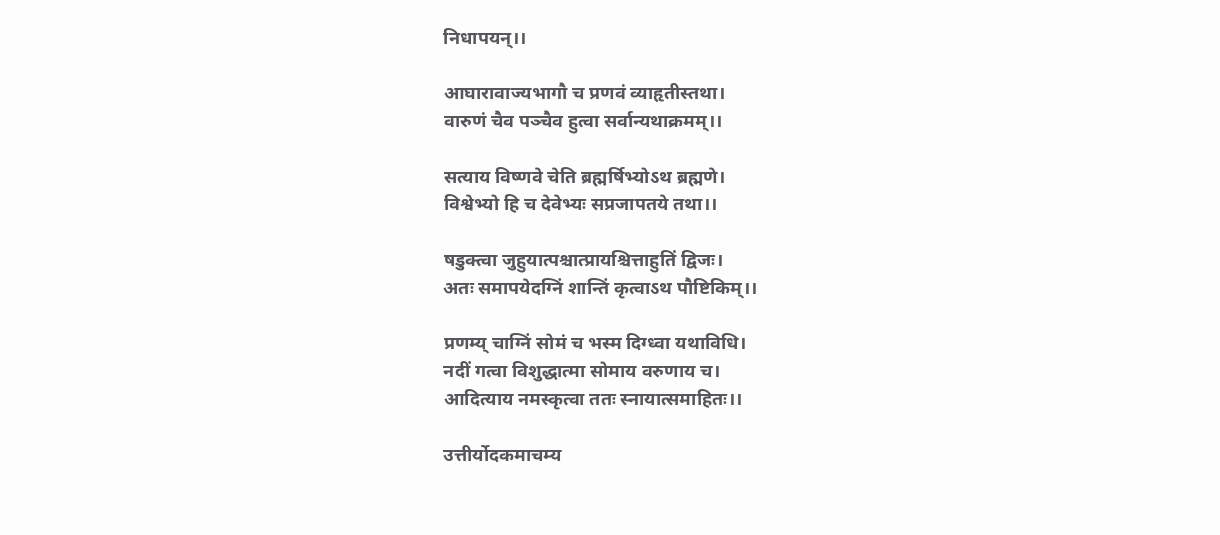निधापयन्।।

आघारावाज्यभागौ च प्रणवं व्याहृतीस्तथा।
वारुणं चैव पञ्चैव हुत्वा सर्वान्यथाक्रमम्।।

सत्याय विष्णवे चेति ब्रह्मर्षिभ्योऽथ ब्रह्मणे।
विश्वेभ्यो हि च देवेभ्यः सप्रजापतये तथा।।

षडुक्त्वा जुहुयात्पश्चात्प्रायश्चित्ताहुतिं द्विजः।
अतः समापयेदग्निं शान्तिं कृत्वाऽथ पौष्टिकिम्।।

प्रणम्य् चाग्निं सोमं च भस्म दिग्ध्वा यथाविधि।
नदीं गत्वा विशुद्धात्मा सोमाय वरुणाय च।
आदित्याय नमस्कृत्वा ततः स्नायात्समाहितः।।

उत्तीर्योदकमाचम्य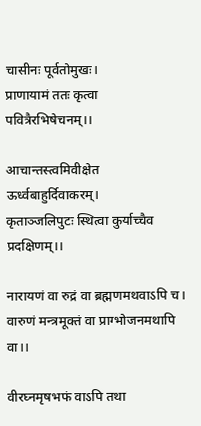चासीनः पूर्वतोमुखः।
प्राणायामं ततः कृत्वा पवित्रैरभिषेचनम्।।

आचान्तस्त्वमिवीक्षेत ऊर्ध्वबाहुर्दिवाकरम्।
कृताञ्जलिपुटः स्थित्वा कुर्याच्चैव प्रदक्षिणम्।।

नारायणं वा रुद्रं वा ब्रह्मणमथवाऽपि च।
वारुणं मन्त्रमूक्तं वा प्राग्भोजनमथापि वा।।

वीरघ्नमृषभफं वाऽपि तथा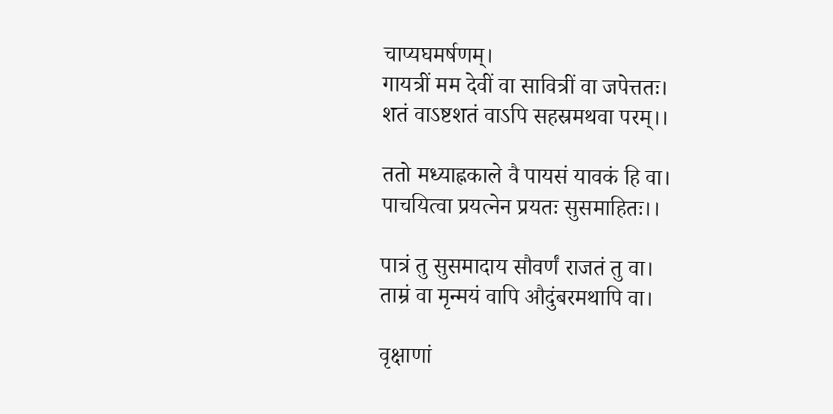चाप्यघमर्षणम्।
गायत्रीं मम देवीं वा सावित्रीं वा जपेत्ततः।
शतं वाऽष्टशतं वाऽपि सहस्रमथवा परम्।।

ततो मध्याह्नकाले वै पायसं यावकं हि वा।
पाचयित्वा प्रयत्नेन प्रयतः सुसमाहितः।।

पात्रं तु सुसमादाय सौवर्णं राजतं तु वा।
ताम्रं वा मृन्मयं वापि औदुंबरमथापि वा।

वृक्षाणां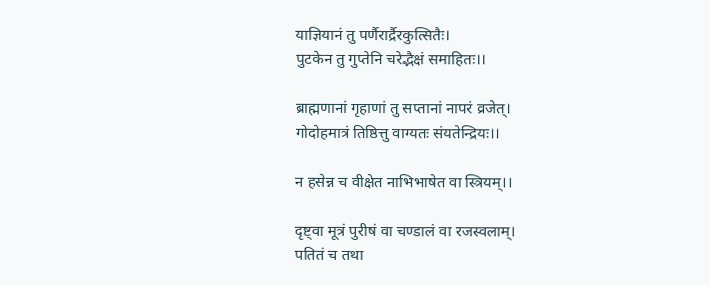याज्ञियानं तु पर्णैरार्द्रैरकुत्सितैः।
पुटकेन तु गुप्तेनि चरेद्भैक्षं समाहितः।।

ब्राह्मणानां गृहाणां तु सप्तानां नापरं व्रजेत्।
गोदोहमात्रं तिष्ठित्तु वाग्यतः संयतेन्द्रियः।।

न हसेन्न च वीक्षेत नाभिभाषेत वा स्त्रियम्।।

दृष्ट्वा मूत्रं पुरीषं वा चण्डालं वा रजस्वलाम्।
पतितं च तथा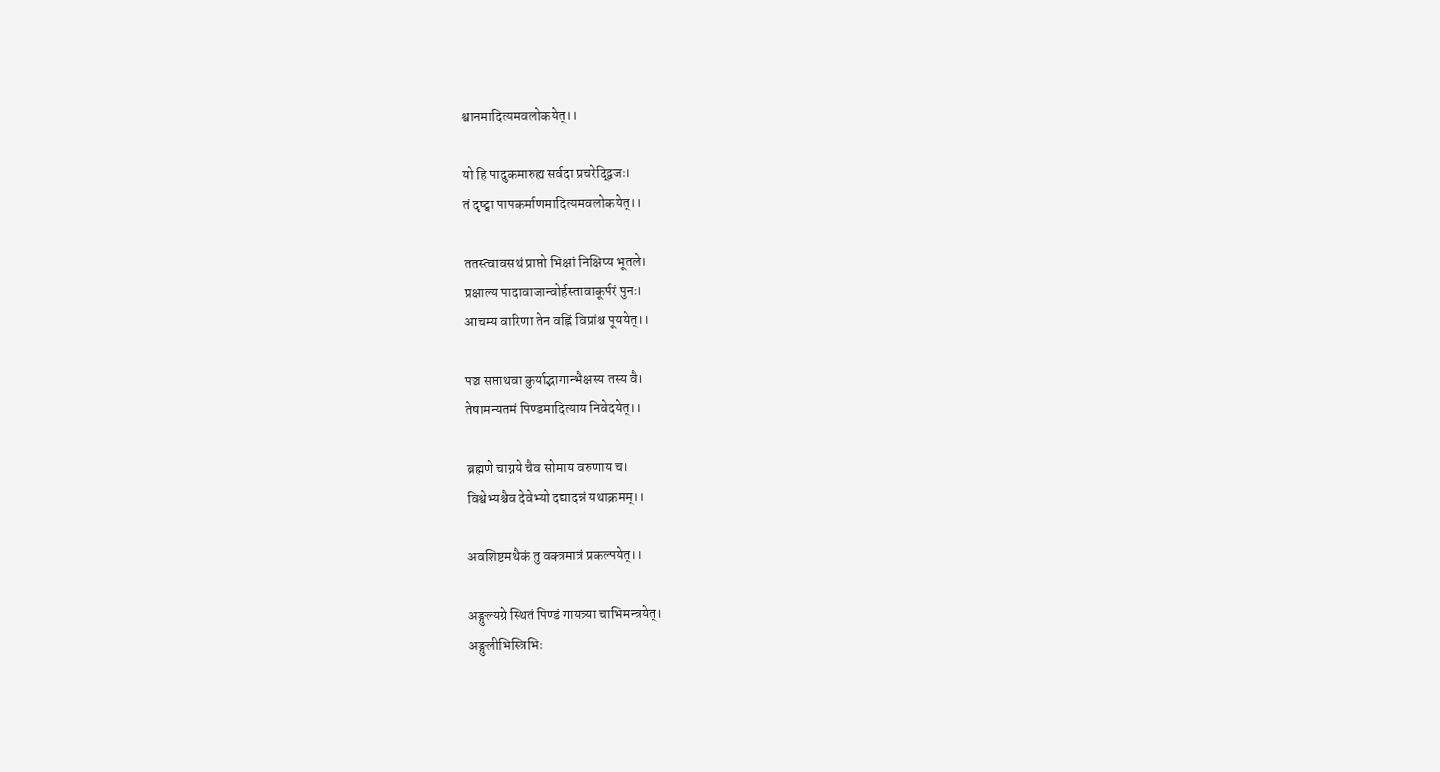श्वानमादित्यमवलोकयेत्।।

यो हि पादुकमारुह्य सर्वदा प्रचरेद्द्विजः।
तं दृष्ट्वा पापकर्माणमादित्यमवलोकयेत्।।

ततस्त्वावसथं प्राप्तो भिक्षां निक्षिप्य भूतले।
प्रक्षाल्य पादावाजान्वोर्हस्तावाकूर्परं पुनः।
आचम्य वारिणा तेन वह्निं विप्रांश्च पूययेत्।।

पञ्च सप्ताथवा कुर्याद्भागान्भैक्षस्य तस्य वै।
तेषामन्यतमं पिण्डमादित्याय निवेदयेत्।।

ब्रह्मणे चाग्नये चैव सोमाय वरुणाय च।
विश्वेभ्यश्चैव देवेभ्यो दद्यादन्नं यथाक्रमम्।।

अवशिष्टमथैकं तु वक्त्रमात्रं प्रकल्पयेत्।।

अङ्गुल्यग्रे स्थितं पिण्डं गायत्र्या चाभिमन्त्रयेत्।
अङ्गुलीभिस्त्रिभिः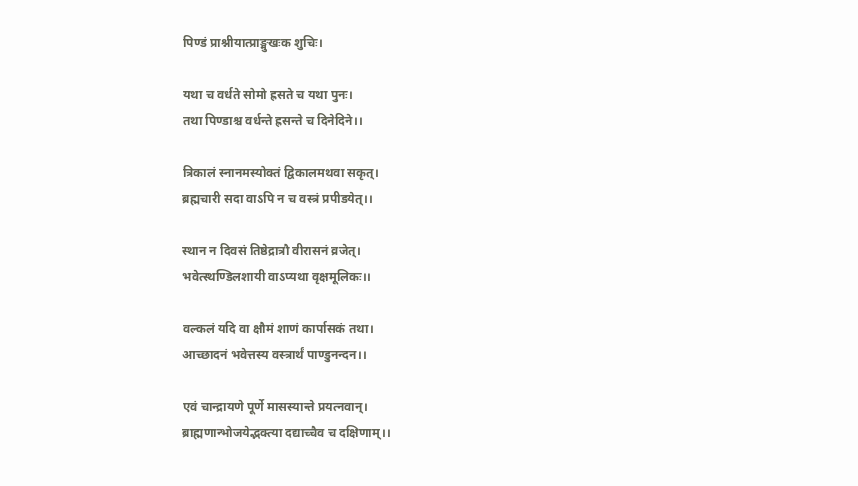पिण्डं प्राश्नीयात्प्राङ्मुखःक शुचिः।

यथा च वर्धते सोमो ह्रसते च यथा पुनः।
तथा पिण्डाश्च वर्धन्ते ह्रसन्ते च दिनेदिने।।

त्रिकालं स्नानमस्योक्तं द्विकालमथवा सकृत्।
ब्रह्मचारी सदा वाऽपि न च वस्त्रं प्रपीडयेत्।।

स्थान न दिवसं तिष्ठेद्रात्रौ वीरासनं व्रजेत्।
भवेत्स्थण्डिलशायी वाऽप्यथा वृक्षमूलिकः।।

वल्कलं यदि वा क्षौमं शाणं कार्पासकं तथा।
आच्छादनं भवेत्तस्य वस्त्रार्थं पाण्डुनन्दन।।

एवं चान्द्रायणे पूर्णे मासस्यान्ते प्रयत्नवान्।
ब्राह्मणान्भोजयेद्भक्त्या दद्याच्चैव च दक्षिणाम्।।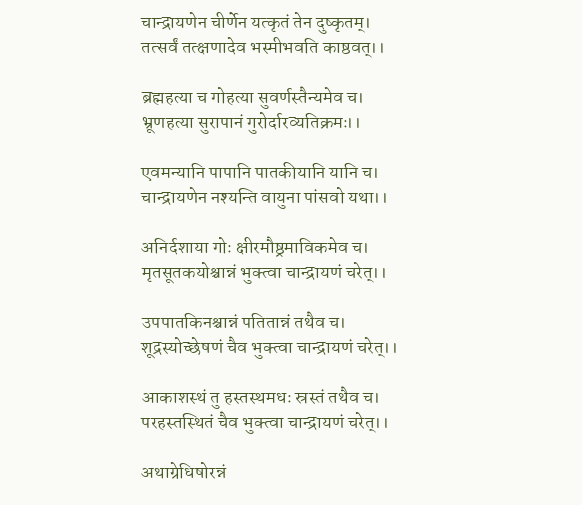चान्द्रायणेन चीर्णेन यत्कृतं तेन दुष्कृतम्।
तत्सर्वं तत्क्षणादेव भस्मीभवति काष्ठवत्।।

ब्रह्महत्या च गोहत्या सुवर्णस्तैन्यमेव च।
भ्रूणहत्या सुरापानं गुरोर्दारव्यतिक्रमः।।

एवमन्यानि पापानि पातकीयानि यानि च।
चान्द्रायणेन नश्यन्ति वायुना पांसवो यथा।।

अनिर्दशाया गोः क्षीरमौष्ठ्रमाविकमेव च।
मृतसूतकयोश्चान्नं भुक्त्वा चान्द्रायणं चरेत्।।

उपपातकिनश्चान्नं पतितान्नं तथैव च।
शूद्रस्योच्छेषणं चैव भुक्त्वा चान्द्रायणं चरेत्।।

आकाशस्थं तु हस्तस्थमधः स्रस्तं तथैव च।
परहस्तस्थितं चैव भुक्त्वा चान्द्रायणं चरेत्।।

अथाग्रेधिषोरन्नं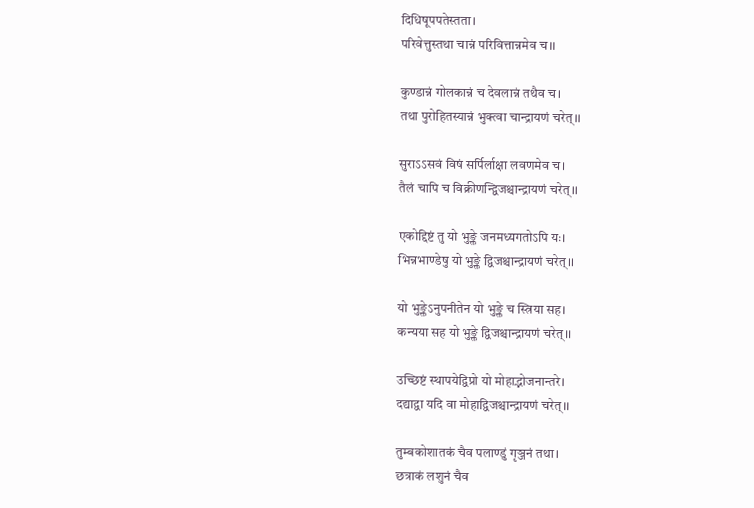दिधिषूपपतेस्तता।
परिवेत्तुस्तथा चान्नं परिवित्तान्नमेव च।।

कुण्डान्नं गोलकान्नं च देवलान्नं तथैव च।
तथा पुरोहितस्यान्नं भुक्त्वा चान्द्रायणं चरेत्।।

सुराऽऽसवं विषं सर्पिर्लाक्षा लवणमेव च।
तैलं चापि च विक्रीणन्द्विजश्चान्द्रायणं चरेत्।।

एकोद्दिष्टं तु यो भुङ्क्ते जनमध्यगतोऽपि यः।
भिन्नभाण्डेषु यो भुङ्क्ते द्विजश्चान्द्रायणं चरेत्।।

यो भुङ्क्तेऽनुपनीतेन यो भुङ्क्ते च स्त्रिया सह।
कन्यया सह यो भुङ्क्ते द्विजश्चान्द्रायणं चरेत्।।

उच्छिष्टं स्थापयेद्विप्रो यो मोहाद्भोजनान्तरे।
दद्याद्वा यदि वा मोहाद्विजश्चान्द्रायणं चरेत्।।

तुम्बकोशातकं चैव पलाण्डुं गृञ्जनं तथा।
छत्राकं लशुनं चैव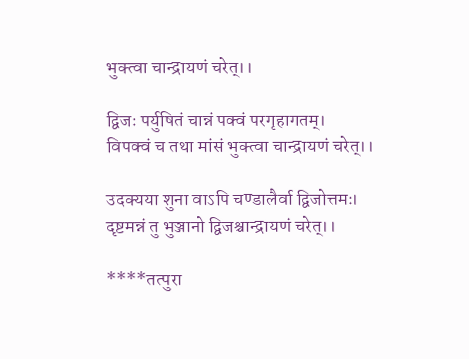भुक्त्वा चान्द्रायणं चरेत्।।

द्विजः पर्युषितं चान्नं पक्वं परगृहागतम्।
विपक्वं च तथा मांसं भुक्त्वा चान्द्रायणं चरेत्।।

उदक्यया शुना वाऽपि चण्डालैर्वा द्विजोत्तमः।
दृष्टमन्नं तु भुञ्जानो द्विजश्चान्द्रायणं चरेत्।।

****तत्पुरा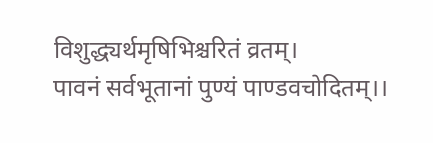विशुद्ध्यर्थमृषिभिश्चरितं व्रतम्।
पावनं सर्वभूतानां पुण्यं पाण्डवचोदितम्।।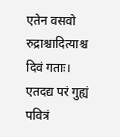एतेन वसवो रुद्राश्चादित्याश्च दिवं गताः।
एतदद्य परं गुह्यं पवित्रं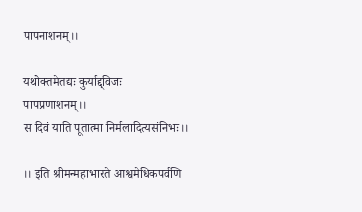पापनाशनम्।।

यथोक्तमेतद्यः कुर्याद्द्विजः पापप्रणाशनम्।।
स दिवं याति पूतात्मा निर्मलादित्यसंनिभः।।

।। इति श्रीमन्महाभारते आश्वमेधिकपर्वणि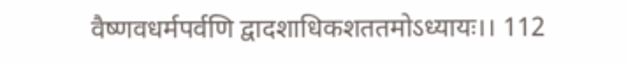वैष्णवधर्मपर्वणि द्वादशाधिकशततमोऽध्यायः।। 112